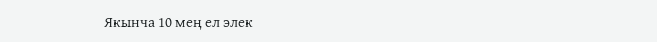Якынча 10 мең ел элек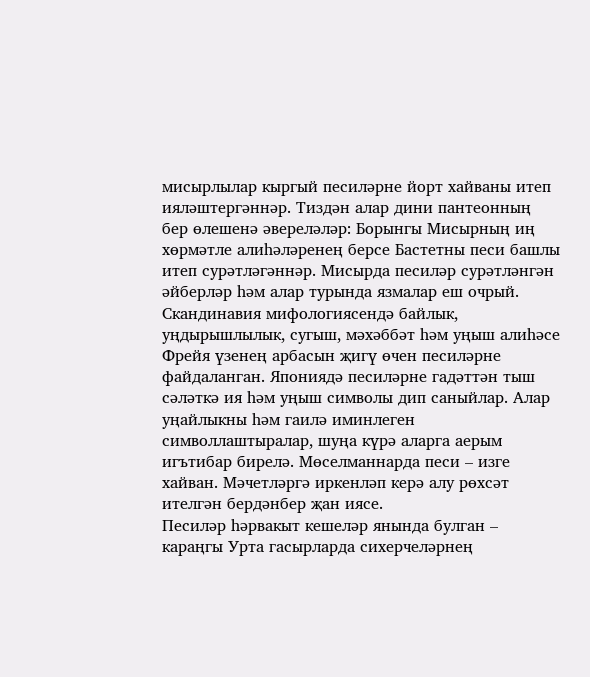мисырлылар кыргый песиләрне йорт хайваны итеп ияләштергәннәр. Тиздән алар дини пантеонның бер өлешенә әвереләләр: Борынгы Мисырның иң хөрмәтле алиһәләренең берсе Бастетны песи башлы итеп сурәтләгәннәр. Мисырда песиләр сурәтләнгән әйберләр һәм алар турында язмалар еш очрый. Скандинавия мифологиясендә байлык, уңдырышлылык, сугыш, мәхәббәт һәм уңыш алиһәсе Фрейя үзенең арбасын җигү өчен песиләрне файдаланган. Япониядә песиләрне гадәттән тыш сәләткә ия һәм уңыш символы дип саныйлар. Алар уңайлыкны һәм гаилә иминлеген символлаштыралар, шуңа күрә аларга аерым игътибар бирелә. Мөселманнарда песи – изге хайван. Мәчетләргә иркенләп керә алу рөхсәт ителгән бердәнбер җан иясе.
Песиләр һәрвакыт кешеләр янында булган – караңгы Урта гасырларда сихерчеләрнең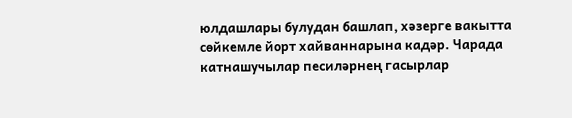юлдашлары булудан башлап, хәзерге вакытта сөйкемле йорт хайваннарына кадәр. Чарада катнашучылар песиләрнең гасырлар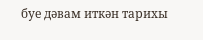буе дәвам иткән тарихы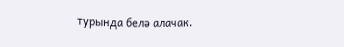турында белә алачак.